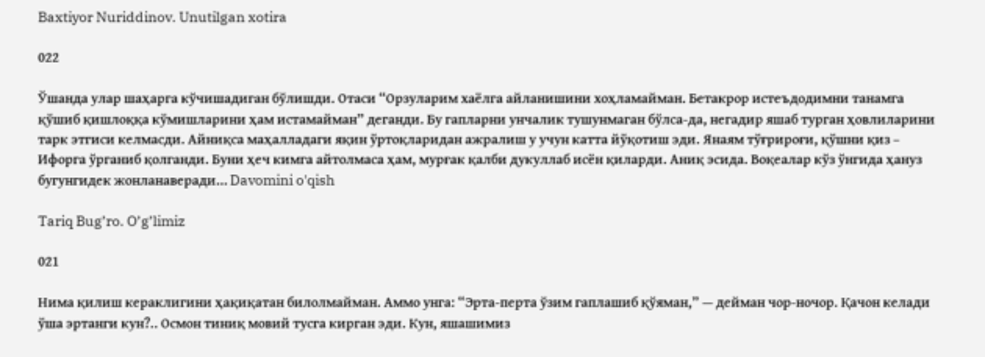Baxtiyor Nuriddinov. Unutilgan xotira

022

Ўшанда улар шаҳарга кўчишадиган бўлишди. Отаси “Орзуларим хаёлга айланишини хоҳламайман. Бетакрор истеъдодимни танамга қўшиб қишлоққа кўмишларини ҳам истамайман” деганди. Бу гапларни унчалик тушунмаган бўлса-да, негадир яшаб турган ҳовлиларини тарк этгиси келмасди. Айниқса маҳалладаги яқин ўртоқларидан ажралиш у учун катта йўқотиш эди. Янаям тўғрироғи, қўшни қиз – Ифорга ўрганиб қолганди. Буни ҳеч кимга айтолмаса ҳам, мурғак қалби дукуллаб исён қиларди. Аниқ эсида. Воқеалар кўз ўнгида ҳануз бугунгидек жонланаверади… Davomini o'qish

Tariq Bug’ro. O’g’limiz

021

Нима қилиш кераклигини ҳақиқатан билолмайман. Аммо унга: “Эрта-перта ўзим гаплашиб қўяман,” — дейман чор-ночор. Қачон келади ўша эртанги кун?.. Осмон тиниқ мовий тусга кирган эди. Кун, яшашимиз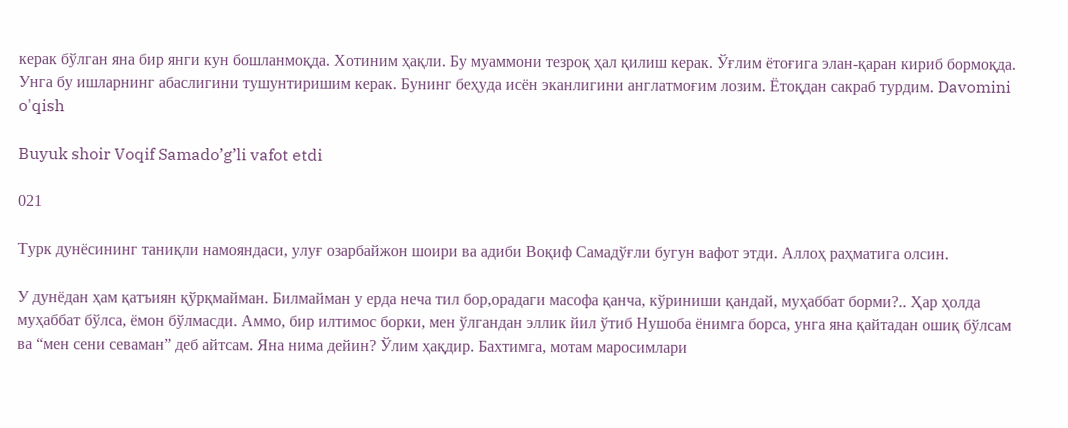керак бўлган яна бир янги кун бошланмоқда. Хотиним ҳақли. Бу муаммони тезроқ ҳал қилиш керак. Ўғлим ётоғига элан-қаран кириб бормоқда. Унга бу ишларнинг абаслигини тушунтиришим керак. Бунинг беҳуда исён эканлигини англатмоғим лозим. Ётоқдан сакраб турдим. Davomini o'qish

Buyuk shoir Voqif Samado’g’li vafot etdi

021

Турк дунёсининг таниқли намояндаси, улуғ озарбайжон шоири ва адиби Воқиф Самадўғли бугун вафот этди. Аллоҳ раҳматига олсин.

У дунёдан ҳам қатъиян қўрқмайман. Билмайман у ерда неча тил бор,орадаги масофа қанча, кўриниши қандай, муҳаббат борми?.. Ҳар ҳолда муҳаббат бўлса, ёмон бўлмасди. Аммо, бир илтимос борки, мен ўлгандан эллик йил ўтиб Нушоба ёнимга борса, унга яна қайтадан ошиқ бўлсам ва “мен сени севаман” деб айтсам. Яна нима дейин? Ўлим ҳақдир. Бахтимга, мотам маросимлари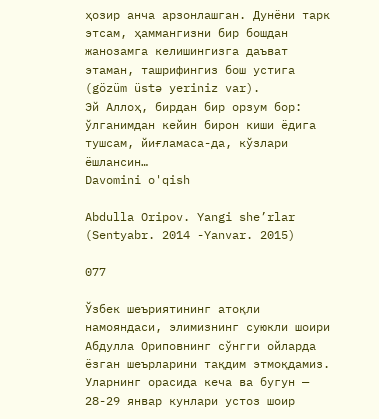ҳозир анча арзонлашган. Дунёни тарк этсам, ҳаммангизни бир бошдан жанозамга келишингизга даъват этаман, ташрифингиз бош устига (gözüm üstə yeriniz var).
Эй Аллоҳ, бирдан бир орзум бор: ўлганимдан кейин бирон киши ёдига тушсам, йиғламаса-да, кўзлари ёшлансин…
Davomini o'qish

Abdulla Oripov. Yangi she’rlar (Sentyabr. 2014 -Yanvar. 2015)

077

Ўзбек шеъриятининг атоқли намояндаси, элимизнинг суюкли шоири Абдулла Ориповнинг сўнгги ойларда ёзган шеърларини тақдим этмоқдамиз. Уларнинг орасида кеча ва бугун — 28-29 январ кунлари устоз шоир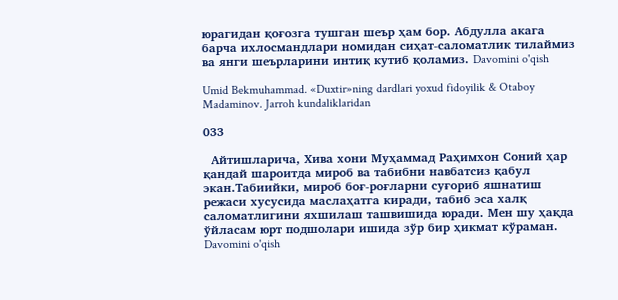юрагидан қоғозга тушган шеър ҳам бор. Абдулла акага барча ихлосмандлари номидан сиҳат-саломатлик тилаймиз ва янги шеърларини интиқ кутиб қоламиз. Davomini o'qish

Umid Bekmuhammad. «Duxtir»ning dardlari yoxud fidoyilik & Otaboy Madaminov. Jarroh kundaliklaridan

033

  Айтишларича, Хива хони Муҳаммад Раҳимхон Соний ҳар қандай шароитда мироб ва табибни навбатсиз қабул экан.Табиийки, мироб боғ-роғларни суғориб яшнатиш режаси хусусида маслаҳатга киради, табиб эса халқ саломатлигини яхшилаш ташвишида юради. Мен шу ҳақда ўйласам юрт подшолари ишида зўр бир ҳикмат кўраман. Davomini o'qish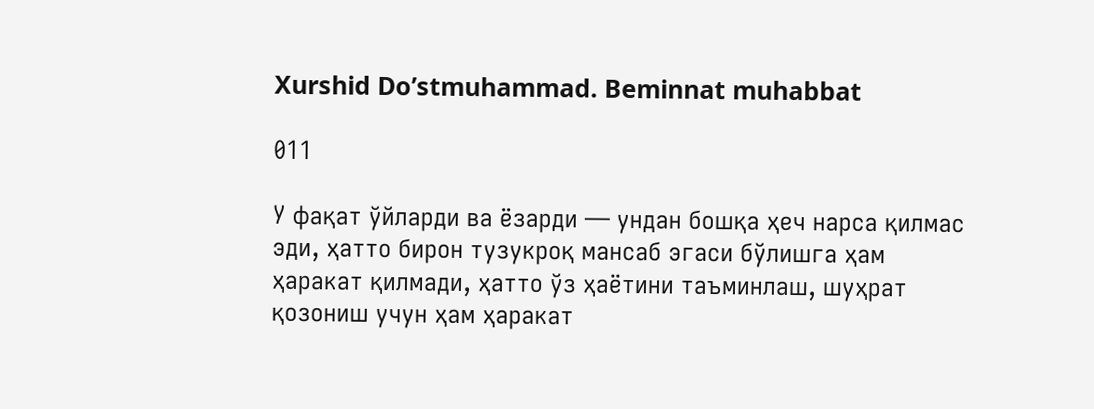Xurshid Do’stmuhammad. Beminnat muhabbat

011

У фақат ўйларди ва ёзарди — ундан бошқа ҳеч нарса қилмас эди, ҳатто бирон тузукроқ мансаб эгаси бўлишга ҳам ҳаракат қилмади, ҳатто ўз ҳаётини таъминлаш, шуҳрат қозониш учун ҳам ҳаракат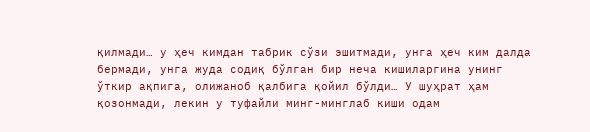қилмади… у ҳеч кимдан табрик сўзи эшитмади, унга ҳеч ким далда бермади, унга жуда содиқ бўлган бир неча кишиларгина унинг ўткир ақпига, олижаноб қалбига қойил бўлди… У шуҳрат ҳам қозонмади, лекин у туфайли минг-минглаб киши одам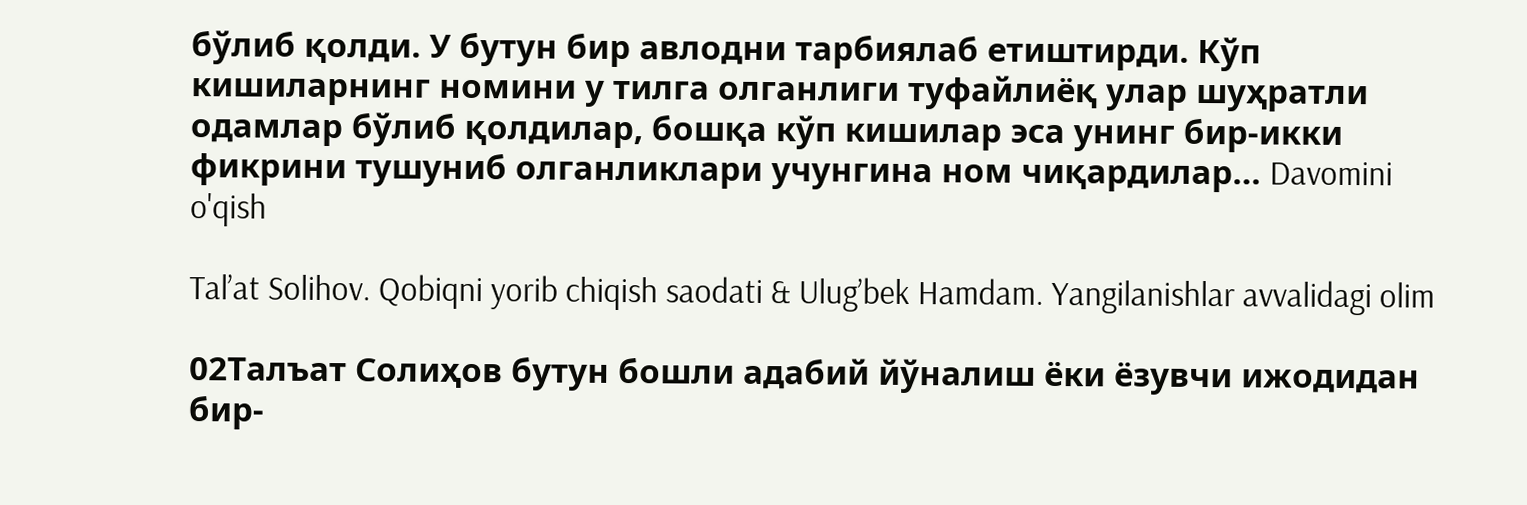бўлиб қолди. У бутун бир авлодни тарбиялаб етиштирди. Кўп кишиларнинг номини у тилга олганлиги туфайлиёқ улар шуҳратли одамлар бўлиб қолдилар, бошқа кўп кишилар эса унинг бир-икки фикрини тушуниб олганликлари учунгина ном чиқардилар… Davomini o'qish

Tal’at Solihov. Qobiqni yorib chiqish saodati & Ulug’bek Hamdam. Yangilanishlar avvalidagi olim

02Талъат Солиҳов бутун бошли адабий йўналиш ёки ёзувчи ижодидан бир-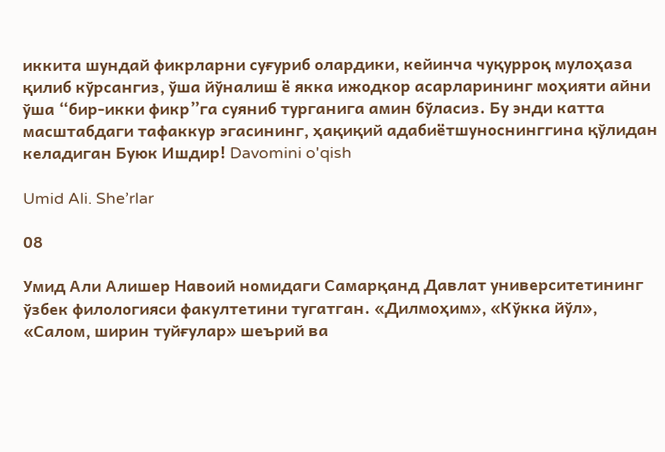иккита шундай фикрларни суғуриб олардики, кейинча чуқурроқ мулоҳаза қилиб кўрсангиз, ўша йўналиш ё якка ижодкор асарларининг моҳияти айни ўша “бир-икки фикр”га суяниб турганига амин бўласиз. Бу энди катта масштабдаги тафаккур эгасининг, ҳақиқий адабиётшуноснинггина қўлидан келадиган Буюк Ишдир! Davomini o'qish

Umid Ali. She’rlar

08

Умид Али Алишер Навоий номидаги Самарқанд Давлат университетининг ўзбек филологияси факултетини тугатган. «Дилмоҳим», «Кўкка йўл», «Салом, ширин туйғулар» шеърий ва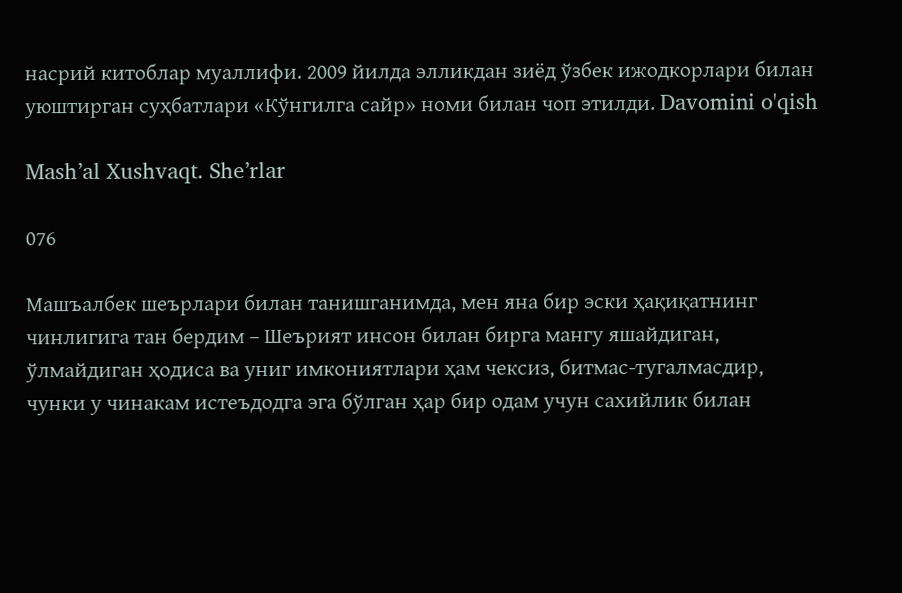насрий китоблар муаллифи. 2009 йилда элликдан зиёд ўзбек ижодкорлари билан уюштирган суҳбатлари «Кўнгилга сайр» номи билан чоп этилди. Davomini o'qish

Mash’al Xushvaqt. She’rlar

076

Машъалбек шеърлари билан танишганимда, мен яна бир эски ҳақиқатнинг чинлигига тан бердим – Шеърият инсон билан бирга мангу яшайдиган, ўлмайдиган ҳодиса ва униг имкониятлари ҳам чексиз, битмас-тугалмасдир, чунки у чинакам истеъдодга эга бўлган ҳар бир одам учун сахийлик билан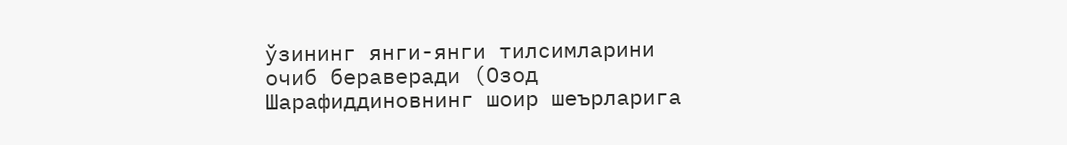ўзининг янги-янги тилсимларини очиб бераверади (Озод Шарафиддиновнинг шоир шеърларига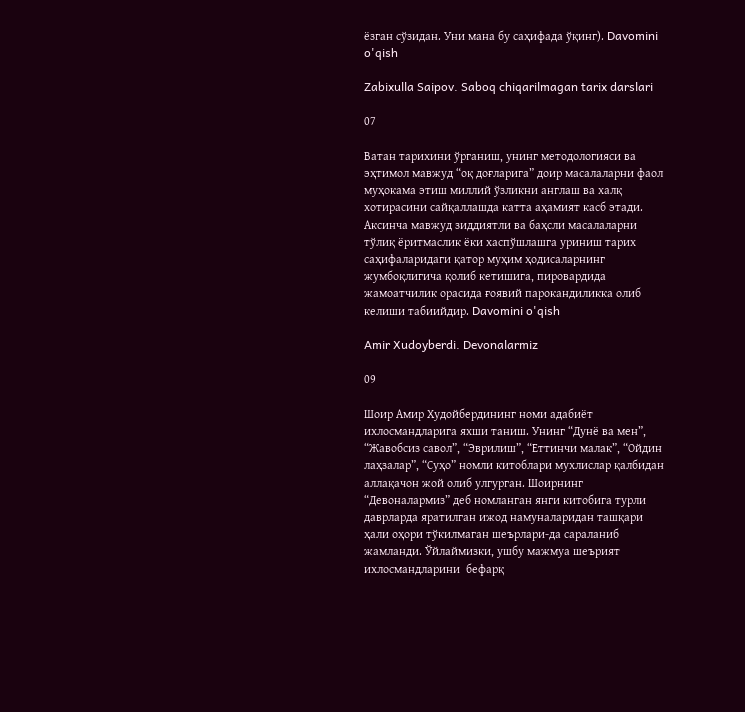ёзган сўзидан. Уни мана бу саҳифада ўқинг). Davomini o'qish

Zabixulla Saipov. Saboq chiqarilmagan tarix darslari

07

Ватан тарихини ўрганиш, унинг методологияси ва эҳтимол мавжуд “оқ доғларига” доир масалаларни фаол муҳокама этиш миллий ўзликни англаш ва халқ хотирасини сайқаллашда катта аҳамият касб этади. Аксинча мавжуд зиддиятли ва баҳсли масалаларни тўлиқ ёритмаслик ёки хаспўшлашга уриниш тарих саҳифаларидаги қатор муҳим ҳодисаларнинг жумбоқлигича қолиб кетишига, пировардида жамоатчилик орасида ғоявий парокандиликка олиб келиши табиийдир. Davomini o'qish

Amir Xudoyberdi. Devonalarmiz

09

Шоир Амир Худойбердининг номи адабиёт ихлосмандларига яхши таниш. Унинг “Дунё ва мен”, “Жавобсиз савол”, “Эврилиш”, “Еттинчи малак”, “Ойдин лаҳзалар”, “Суҳо” номли китоблари мухлислар қалбидан аллақачон жой олиб улгурган. Шоирнинг  “Девоналармиз” деб номланган янги китобига турли даврларда яратилган ижод намуналаридан ташқари ҳали оҳори тўкилмаган шеърлари-да сараланиб жамланди. Ўйлаймизки, ушбу мажмуа шеърият ихлосмандларини  бефарқ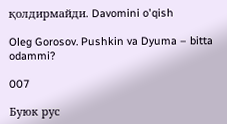қолдирмайди. Davomini o'qish

Oleg Gorosov. Pushkin va Dyuma – bitta odammi?

007

Буюк рус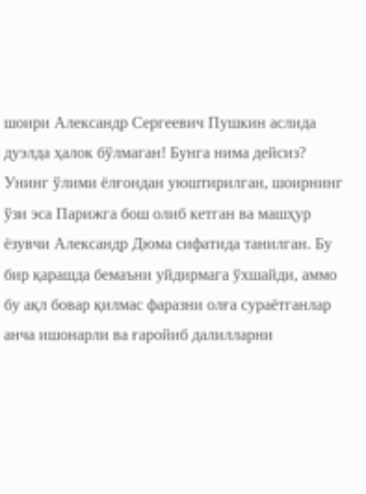шоири Александр Сергеевич Пушкин аслида дуэлда ҳалок бўлмаган! Бунга нима дейсиз? Унинг ўлими ёлғондан уюштирилган, шоирнинг ўзи эса Парижга бош олиб кетган ва машҳур ёзувчи Александр Дюма сифатида танилган. Бу бир қарашда бемаъни уйдирмага ўхшайди, аммо бу ақл бовар қилмас фаразни олға сураётганлар анча ишонарли ва ғаройиб далилларни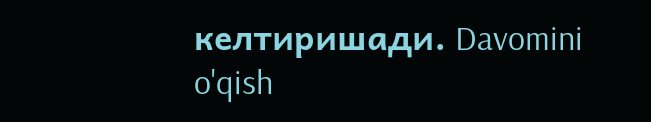келтиришади. Davomini o'qish